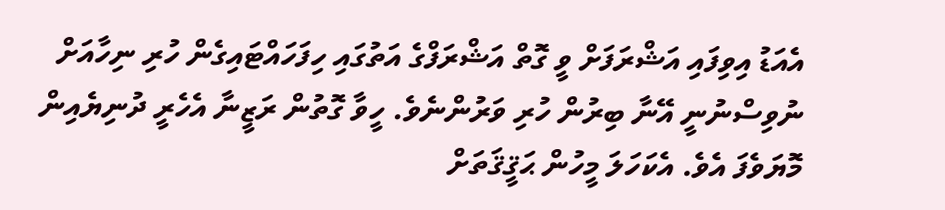އެއަޑު އިވިފައި އަޝްރަފަށް ވީ ގޮތް އަޝްރަފްގެ އަތުގައި ހިފަހައްޓައިގެން ހުރި ނިހާއަށް ނުވިސްނުނީ އޭނާ ބިރުން ހުރި ވަރުންނެވެ. ހީވާ ގޮތުން ރަޒީނާ އެހެރީ ދުނިޔެއިން މޮޔަވެފަ އެވެ. އެކަހަލަ މީހުން ޙަޤީޤަތަށް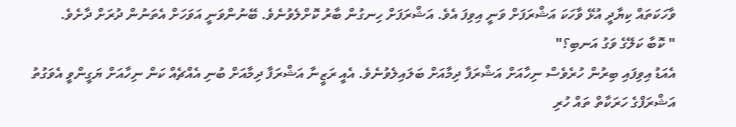ވާހަކަތައް ކިޔާދީ އުޅޭ ވާހަކަ އަޝްރަފަށް ވަނީ އިވިފަ އެވެ. އަޝްރަފަށް ހިނގުން ބާރު ކޮށްލެވުނެވެ. ބޭނުންވަނީ އަވަހަށް އެތަނުން ދުރަށް ދާށެވެ.
" ކޮބާ ކަލޭގެ ވަގު އަނބި؟"
އެއަޑު އިވިފައި ބިރުން ހުރެވެސް ނިހާއަށް އަޝްރަފާ ދިމާއަށް ބަލައިލެވުނެވެ. އެއީ ރަޒީނާ އަޝްރަފާ ދިމާއަށް ބުނި އެއްޗެއް ކަން ނިހާއަށް ޔަގީންވީ އެވަގުތު އަޝްރަފްގެ ހަރަކާތް ތައް ހުރި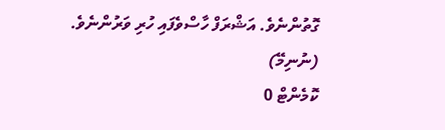ގޮތުންނެވެ. އަޝްރަފް ހާސްވެފައި ހުރި ވަރުންނެވެ.
(ނުނިމޭ)
ކޮމެންޓް 0